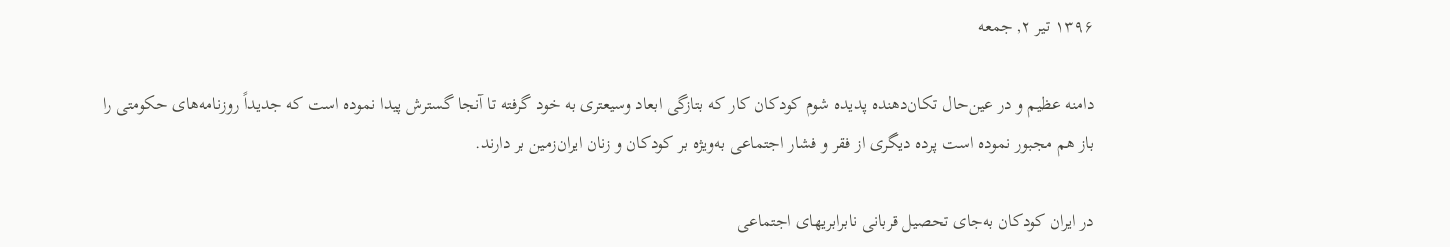۱۳۹۶ تیر ۲, جمعه

دامنه عظیم و در عین‌حال تکان‌دهنده پدیده شوم کودکان کار که بتازگی ابعاد وسیعتری به خود گرفته تا آنجا گسترش پیدا نموده است که جدیداً روزنامه‌های حکومتی را باز هم مجبور نموده است پرده دیگری از فقر و فشار اجتماعی به‌ویژه بر کودکان و زنان ایران‌زمین بر دارند.

در ایران کودکان به‌جای تحصیل قربانی نابرابریهای اجتماعی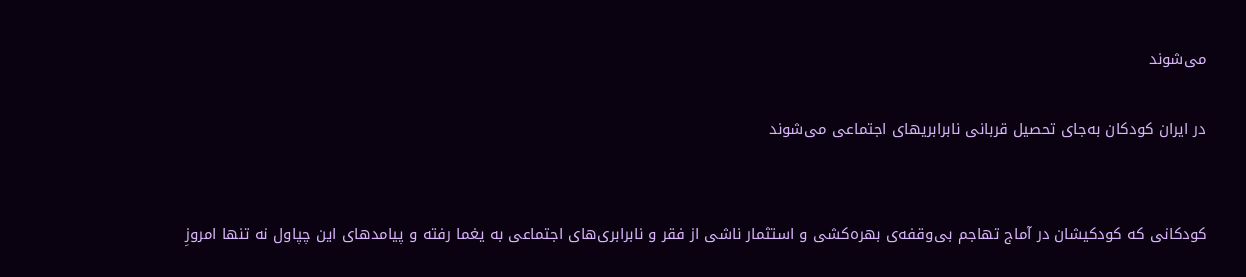می‌شوند

در ایران کودکان به‌جای تحصیل قربانی نابرابریهای اجتماعی می‌شوند


کودکانی که کودکیشان در آماج تهاجم بی‌وقفه‌ی بهره‌کشی و استثمار ناشی از فقر و نابرابری‌های اجتماعی به یغما رفته و پیامدهای این چپاول نه تنها امروزِ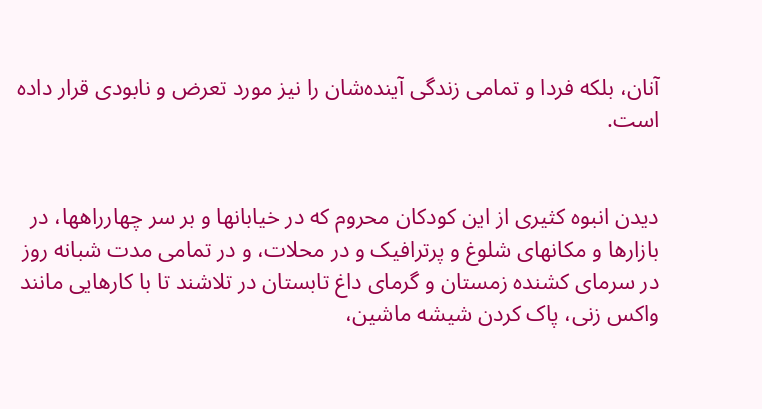آنان، بلکه فردا و تمامی زندگی آینده‌شان را نیز مورد تعرض و نابودی قرار داده است.


دیدن انبوه کثیری از این کودکان محروم که در خیابانها و بر سر چهارراهها، در بازارها و مکانهای شلوغ و پرترافیک و در محلات، و در تمامی مدت شبانه روز در سرمای کشنده زمستان و گرمای داغ تابستان در تلاشند تا با کارهایی مانند واکس زنی، پاک کردن شیشه ماشین،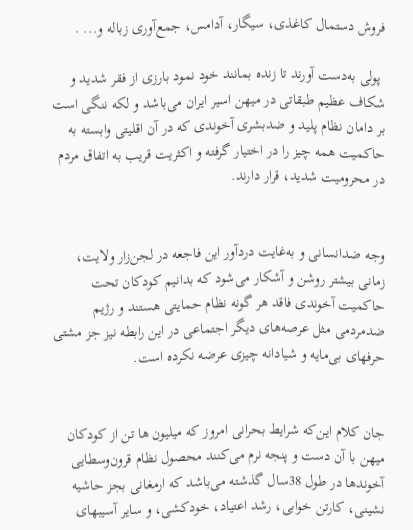فروش دستمال کاغذی، سیگار، آدامس، جمع‌آوری زباله و... .

 پولی به‌دست آورند تا زنده بمانند خود نمود بارزی از فقر شدید و شکاف عظیم طبقاتی در میهن اسیر ایران می‌باشد و لکه ننگی است بر دامان نظام پلید و ضدبشری آخوندی که در آن اقلیتی وابسته به حاکمیت همه چیز را در اختیار گرفته و اکثریت قریب به اتفاق مردم در محرومیت شدید، قرار دارند.


وجه ضدانسانی و به‌غایت دردآور این فاجعه در لجن‌زار ولایت، زمانی بیشتر روشن و آشکار می‌شود که بدانیم کودکان تحت حاکمیت آخوندی فاقد هر گونه نظام حمایتی هستند و رژیم ضد‌مردمی مثل عرصه‌های دیگر اجتماعی در این رابطه نیز جز مشتی حرفهای بی‌مایه و شیادانه چیزی عرضه نکرده است.


جان کلام این‌که شرایط بحرانی امروز که میلیون ها تن از کودکان میهن با آن دست و پنجه نرم می‌کنند محصول نظام قرون‌وسطایی آخوندها در طول 38سال گذشته می‌باشد که ارمغانی بجز حاشیه نشینی، کارتن خوابی، رشد اعتیاد، خودکشی، و سایر آسیبهای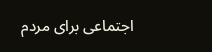اجتماعی برای مردم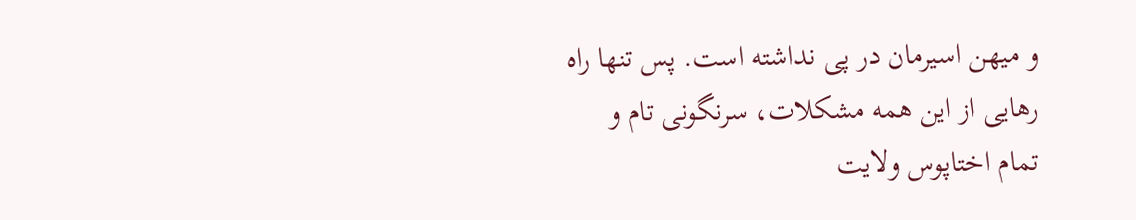و میهن اسیرمان در پی نداشته است. پس تنها راه رهایی از این همه مشکلات، سرنگونی تام و تمام اختاپوس ولایت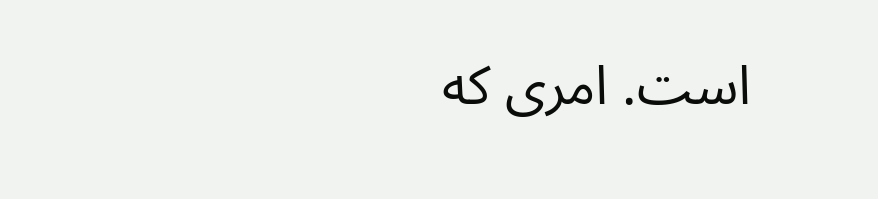است. امری که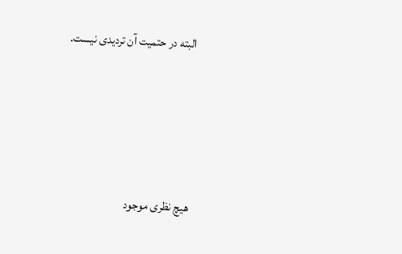البته در حتمیت آن تردیدی نیست.




هیچ نظری موجود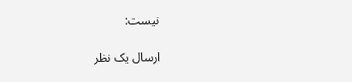نیست:

ارسال یک نظر